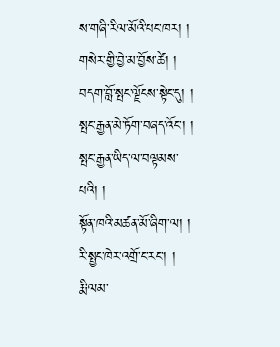ས་གཞི་རིལ་མོའི་པང་ཁར། །
གསེར་གྱི་བྱེ་མ་བྱོས་ཚེ། །
བདག་བློ་སྤང་ལྗོངས་སྟེང་དུ། །
སྤང་རྒྱན་མེ་ཏོག་བཞད་འོང་། །
སྤང་རྒྱན་ཡིད་ལ་བལྟམས་པའི། །
སྟོན་ཁའི་མཚན་མོ་ཞིག་ལ། །
རི་སྤྱང་ཁེར་འགྲོ་ང་རང་། །
རྨི་ལམ་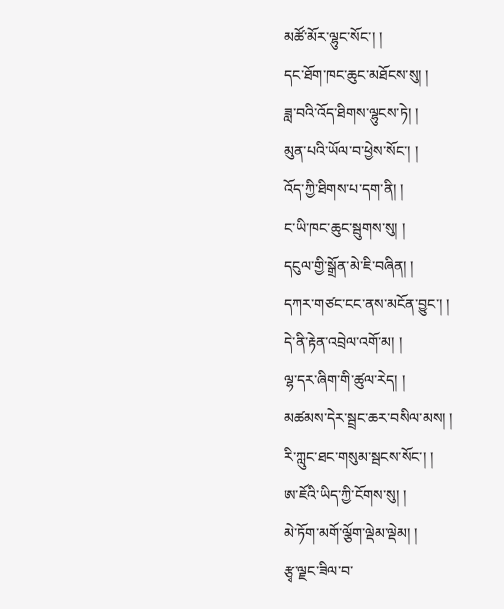མཚོ་མོར་ལྷུང་སོང་། །
དང་ཐོག་ཁང་ཆུང་མཐོངས་སུ། །
ཟླ་བའི་འོད་ཐིགས་ལྷུངས་ཏེ། །
མུན་པའི་ཡོལ་བ་ཕྱེས་སོང་། །
འོད་ཀྱི་ཐིགས་པ་དག་ནི། །
ང་ཡི་ཁང་ཆུང་སྦུགས་སུ། །
དངུལ་གྱི་སྒྲོན་མེ་ཇི་བཞིན། །
དཀར་གཙང་ངང་ནས་མངོན་བྱུང་། །
དེ་ནི་རྟེན་འབྲེལ་འགོ་མ། །
ལྷ་དར་ཞིག་གི་ཚུལ་རེད། །
མཚམས་དེར་སྦྲང་ཆར་བསིལ་མས། །
རི་ཀླུང་ཐང་གསུམ་སྦངས་སོང་། །
ཨ་ཇོའི་ཡིད་ཀྱི་ངོགས་སུ། །
མེ་ཏོག་མགོ་ལྕོག་ལྡེམ་ལྡེམ། །
རྩྭ་ལྗང་ཟིལ་བ་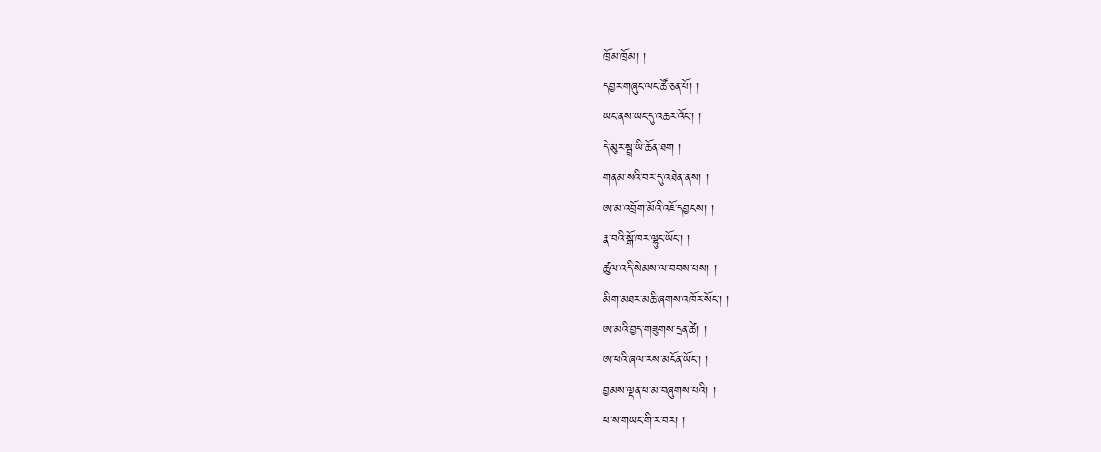ཁྲོམ་ཁྲོམ། །
དབྱར་གཞུང་ལང་ཚོ་ཅན་པོ། །
ཡང་ནས་ཡང་དུ་འཆར་འོང་། །
དེ་མུར་སྦྲ་ཡི་ཆོན་ཐག །
གནམ་སའི་བར་དུ་འཐེན་ནས། །
ཨ་མ་འབྲོག་མོའི་འཇོ་དབྱངས། །
རྣ་བའི་སྒོ་ཁར་ལྷུང་ཡོང་། །
ཚུལ་འདི་སེམས་ལ་བབས་པས། །
མིག་མཐར་མཆི་ཞགས་འཁོར་སོང་། །
ཨ་མའི་བྱད་གཟུགས་དྲན་ཚེ། །
ཨ་ཕའི་ཞལ་རས་མངོན་ཡོང་། །
བྱམས་ལྡན་ཕ་མ་བཞུགས་པའི། །
ཕ་ས་གཡང་གི་ར་བར། །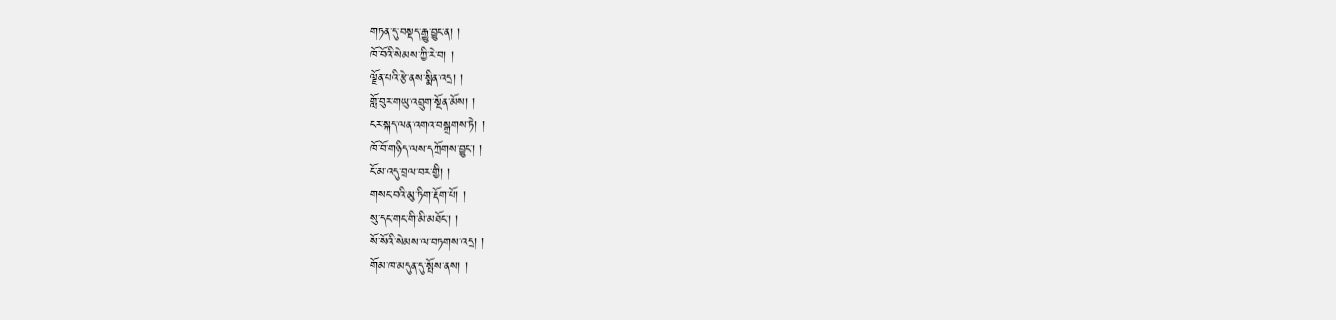གཏན་དུ་བསྡད་རྒྱུ་བྱུང་ན། །
ཁོ་བོའི་སེམས་ཀྱི་རེ་བ། །
ལྗོན་པའི་རྩེ་ནས་སྨིན་འདྲ། །
གློ་བུར་གཡུ་འབྲུག་སྔོན་མོས། །
ངར་སྐད་ལན་འགའ་བསྒྲགས་ཏེ། །
ཁོ་བོ་གཉིད་ལས་དཀྲོགས་བྱུང་། །
ངོ་མ་འདུ་བྲལ་བར་གྱི། །
གསང་བའི་མུ་ཏིག་རྡོག་པོ། །
སུ་དང་གང་གི་མི་མཐོང་། །
སོ་སོའི་སེམས་ལ་བཏགས་འདྲ། །
གོམ་ཁ་མདུན་དུ་སྤོས་ནས། །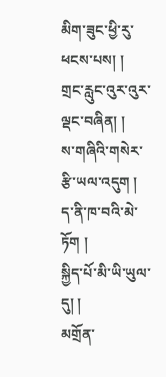མིག་ཟུང་ཕྱི་རུ་ཕངས་པས། །
གྲང་རླུང་འུར་འུར་ལྡང་བཞིན། །
ས་གཞིའི་གསེར་རྩི་ཡལ་འདུག །
ད་ནི་ཁ་བའི་མེ་ཏོག །
སྐྱིད་པོ་མི་ཡི་ཡུལ་དུ། །
མགྲོན་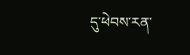དུ་ཕེབས་རན་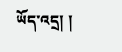ཡོད་འདྲ། །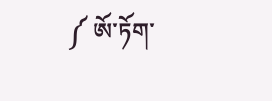༼ ཨོ་ཏོག་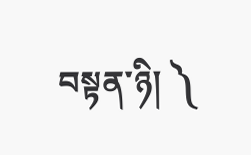བསྟན་ཉི། ༽